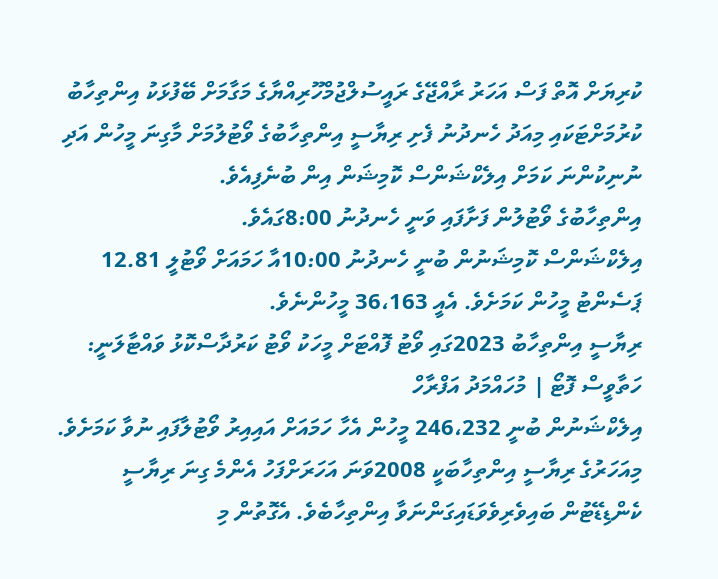ކުރިޔަށް އޮތް ފަސް އަހަރު ރާއްޖޭގެ ރައީސުލްޖުމްހޫރިއްޔާގެ މަގާމަށް ބޭފުޅަކު އިންތިހާބު ކުރުމަށްޓަކައި މިއަދު ހެނދުނު ފެށި ރިޔާސީ އިންތިހާބުގެ ވޯޓުލުމަށް މާގިނަ މީހުން އަދި ނުނިކުންނަ ކަމަށް އިލެކްޝަންސް ކޮމިޝަން އިން ބުނެފިއެވެ.
އިންތިހާބުގެ ވޯޓުލުން ފަށާފައި ވަނީ ހެނދުނު 8:00ގައެވެ.
އިލެކްޝަންސް ކޮމިޝަނުން ބުނީ ހެނދުނު 10:00އާ ހަމައަށް ވޯޓުލީ 12.81 ޕަސެންޓު މީހުން ކަމަށެވެ. އެއީ 36،163 މީހުންނެވެ.
ރިޔާސީ އިންތިހާބު 2023ގައި ވޯޓު ފޮއްޓަށް މީހަކު ވޯޓު ކަރުދާސްކޮޅު ވައްޓާލަނީ: ހަތާވީސް ފޮޓޯ | މުހައްމަދު އަފްރާހް
އިލެކްޝަނުން ބުނީ 246،232 މީހުން އެހާ ހަމައަށް އައިއިރު ވޯޓުލާފައި ނުވާ ކަމަށެވެ.
މިއަހަރުގެ ރިޔާސީ އިންތިހާބަކީ 2008ވަނަ އަހަރަށްފަހު އެންމެ ގިނަ ރިޔާސީ ކެންޑިޑޭޓުން ބައިވެރިވެވަޑައިގަންނަވާ އިންތިހާބެވެ. އެގޮތުން މި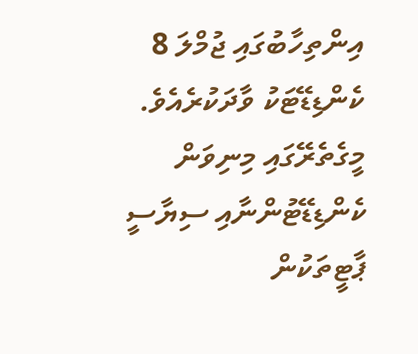އިންތިހާބުގައި ޖުމްލަ 8 ކެންޑިޑޭޓަކު ވާދަކުރެއެވެ. މީގެތެރޭގައި މިނިވަން ކެންޑިޑޭޓުންނާއި ސިޔާސީ ޕާޓީތަކުން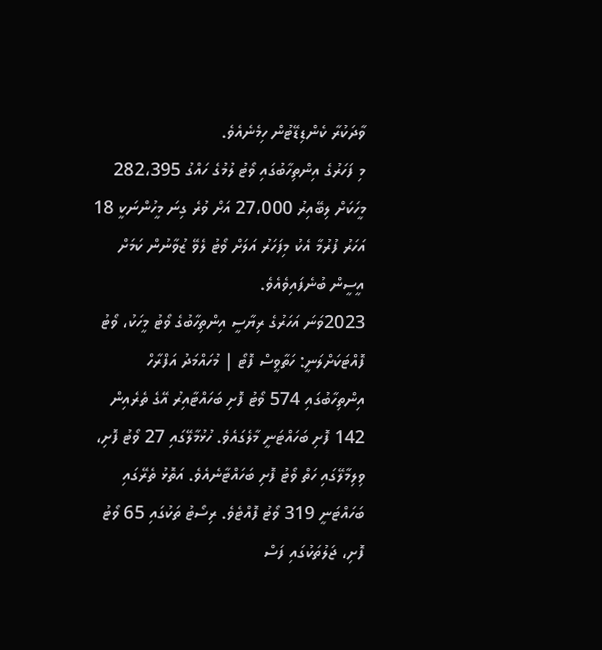ވާދަކުރާ ކެންޑިޑޭޓުން ހިމެނެއެވެ.
މި ފަހަރުގެ އިންތިހާބުގައި ވޯޓު ލުމުގެ ހައްގު 282،395 މީހަކަށް ލިބޭއިރު 27،000 އަށް ވުރެ ގިނަ މީހުންނަކީ 18 އަހަރު ފުރުމާ އެކު މިފަހަރު އަލަށް ވޯޓު ލެވޭ ޒުވާނުން ކަމަށް އީސީން ބުނެފައިވެއެވެ.
2023ވަނަ އަހަރުގެ ރިޔާސީ އިންތިހާބުގެ ވޯޓު މީހަކު، ވޯޓު ފޮއްޓަކަށްލަނީ: ހަތާވީސް ފޮޓޯ | މުހައްމަދު އަފްރާހް
އިންތިހާބުގައި 574 ވޯޓު ފޮށި ބަހައްޓާއިރު އޭގެ ތެރެއިން 142 ފޮށި ބަހައްޓަނީ މާލެގައެވެ. ހުޅުމާލޭގައި 27 ވޯޓު ފޮށި، ވިލިމާލޭގައި ހަތް ވޯޓު ފޮށި ބަހައްޓާނެއެވެ. އަތޮޅު ތެރޭގައި ބަހައްޓަނީ 319 ވޯޓު ފޮއްޓެވެ. ރިސޯޓު ތަކުގައި 65 ވޯޓު ފޮށި، ޖަލުތަކުގައި ފަސް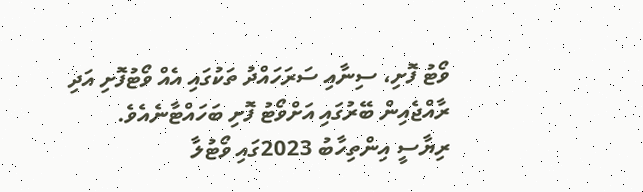ވޯޓު ފޮށި، ސިނާއި ސަރަހައްދު ތަކުގައި އެއް ވޯޓުފޮށި އަދި ރާއްޖެއިން ބޭރުގައި އަށްވޯޓު ފޮށި ބަހައްޓާނެއެވެ.
ރިޔާސީ އިންތިހާބު 2023ގައި ވޯޓުލާ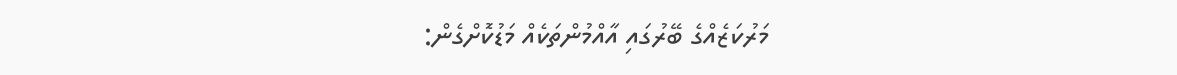މަރުކަޒެއްގެ ބޭރުގައި އާއްމުންތަކެއް މަޑުކޮށްގެން: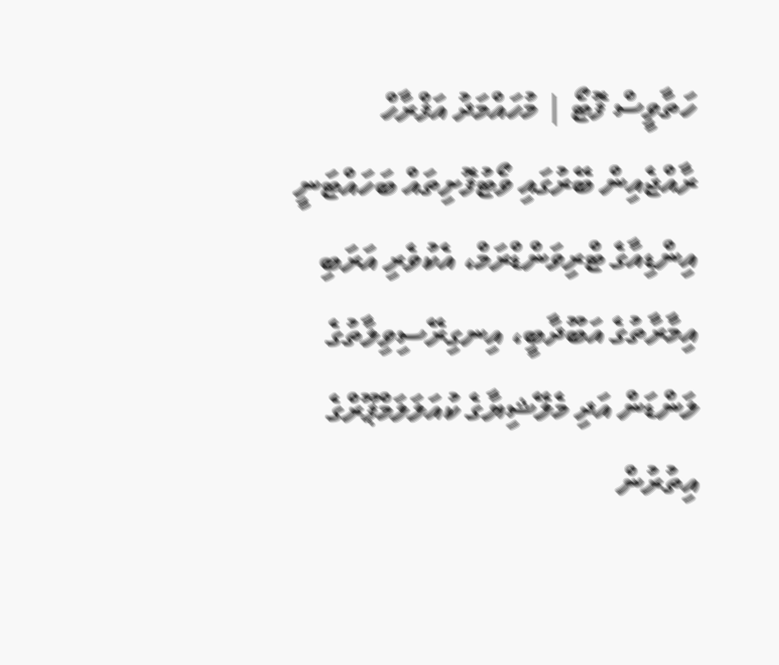ހަތާވީސް ފޮޓޯ | މުހައްމަދު އަފްރާހް
ރާއްޖެއިން ބޭރުގައި ވޯޓުފޮށިތައް ބަހައްޓަނީ އިންޑިއާގެ ޓްރިވަންޑްރަމް، އެކުވެރި އަރަބި އިމާރާތުގެ އަބޫދާބީ، އިނގިރޭސިވިލާތުގެ ލަންޑަން އަދި މެލޭޝިޔާގެ ކުއަލަލަމްޕޫރްގެ އިތުރުން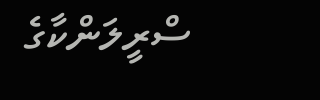ސްރީލަންކާގެ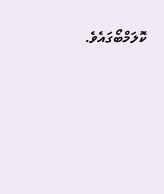ކޮލަމްބޯގައެވެ.